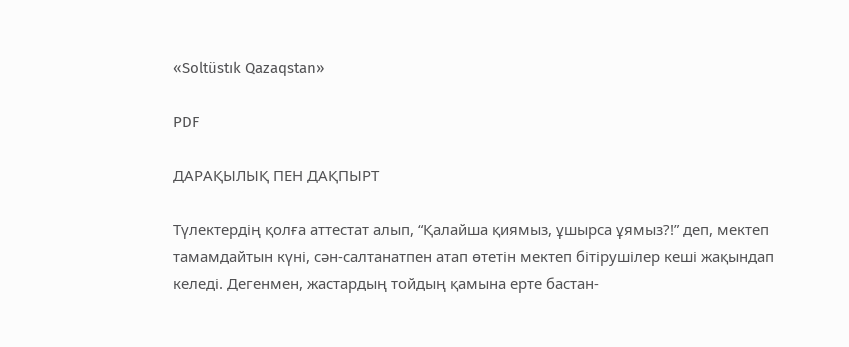«Soltüstık Qazaqstan»

PDF

ДАРАҚЫЛЫҚ ПЕН ДАҚПЫРТ

Түлектердің қолға аттестат алып, “Қалайша қиямыз, ұшырса ұямыз?!” деп, мектеп тамамдайтын күні, сән-салтанатпен атап өтетін мектеп бітірушілер кеші жақындап келеді. Дегенмен, жастардың тойдың қамына ерте бастан-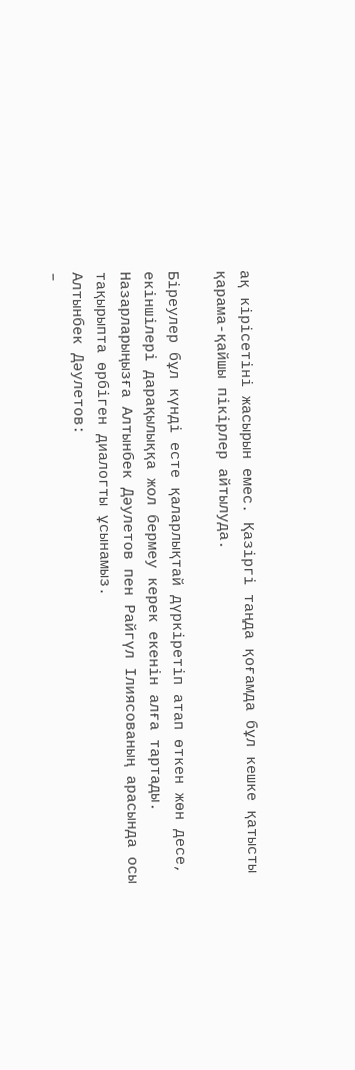ақ кірісетіні жасырын емес. Қазіргі таңда қоғамда бұл кешке қатысты қарама-қайшы пікірлер айтылуда.

Біреулер бұл күнді есте қаларлықтай дүркіретіп атап өткен жөн десе, екіншілері дарақылыққа жол бермеу керек екенін алға тартады. Назарларыңызға Алтынбек Дәулетов пен Райгүл Ілиясованың арасында осы тақырыпта өрбіген диалогты ұсынамыз.
Алтынбек Дәулетов:
–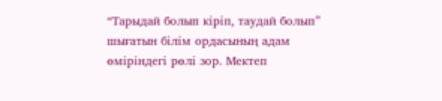“Тарыдай болып кіріп, таудай болып” шығатын білім ордасының адам өміріндегі рөлі зор. Мектеп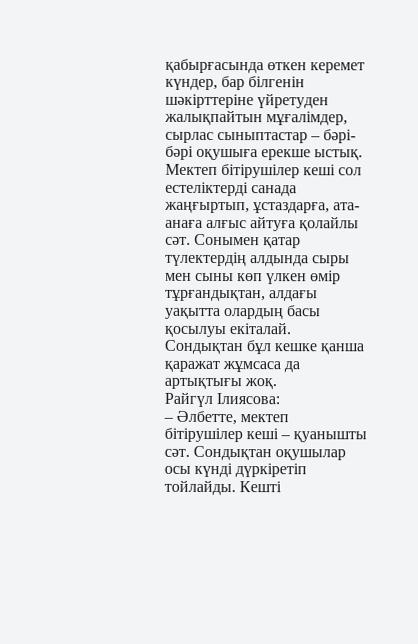қабырғасында өткен керемет күндер, бар білгенін шәкірттеріне үйретуден жалықпайтын мұғалімдер, сырлас сыныптастар – бәрі-бәрі оқушыға ерекше ыстық. Мектеп бітірушілер кеші сол естеліктерді санада жаңғыртып, ұстаздарға, ата-анаға алғыс айтуға қолайлы сәт. Сонымен қатар түлектердің алдында сыры мен сыны көп үлкен өмір тұрғандықтан, алдағы уақытта олардың басы қосылуы екіталай. Сондықтан бұл кешке қанша қаражат жұмсаса да артықтығы жоқ.
Райгүл Ілиясова:
– Әлбетте, мектеп бітірушілер кеші – қуанышты сәт. Сондықтан оқушылар осы күнді дүркіретіп тойлайды. Кешті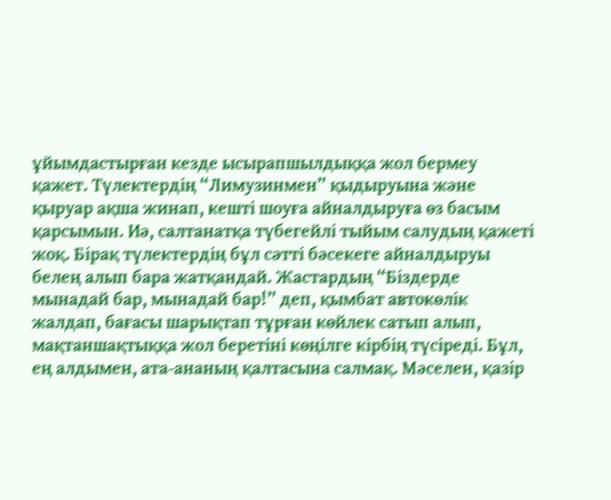ұйымдастырған кезде ысырапшылдыққа жол бермеу қажет. Түлектердің “Лимузинмен” қыдыруына және қыруар ақша жинап, кешті шоуға айналдыруға өз басым қарсымын. Иә, салтанатқа түбегейлі тыйым салудың қажеті жоқ. Бірақ түлектердің бұл сәтті бәсекеге айналдыруы белең алып бара жатқандай. Жастардың “Біздерде мынадай бар, мынадай бар!” деп, қымбат автокөлік жалдап, бағасы шарықтап тұрған көйлек сатып алып, мақтаншақтыққа жол беретіні көңілге кірбің түсіреді. Бұл, ең алдымен, ата-ананың қалтасына салмақ. Мәселен, қазір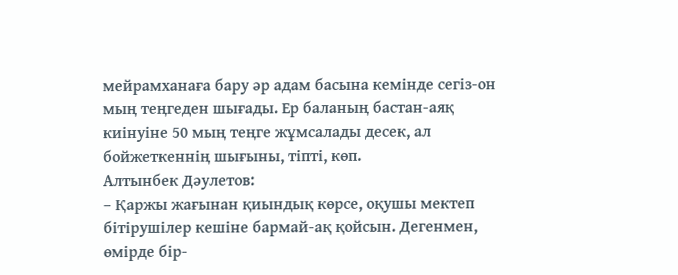мейрамханаға бару әр адам басына кемінде сегіз-он мың теңгеден шығады. Ер баланың бастан-аяқ киінуіне 50 мың теңге жұмсалады десек, ал бойжеткеннің шығыны, тіпті, көп.
Алтынбек Дәулетов:
– Қаржы жағынан қиындық көрсе, оқушы мектеп бітірушілер кешіне бармай-ақ қойсын. Дегенмен, өмірде бір-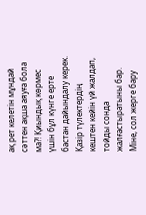ақ рет келетін мұндай сәттен ақша аяуға бола ма?! Қиындық көрмес үшін бұл күнге ерте бастан дайындалу керек. Қазір түлектердің кештен кейін үй жалдап, тойды сонда жалғастыратыны бар. Міне, сол жерге бару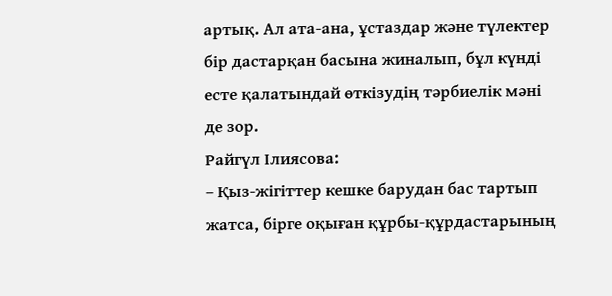артық. Ал ата-ана, ұстаздар және түлектер бір дастарқан басына жиналып, бұл күнді есте қалатындай өткізудің тәрбиелік мәні де зор.
Райгүл Ілиясова:
– Қыз-жігіттер кешке барудан бас тартып жатса, бірге оқыған құрбы-құрдастарының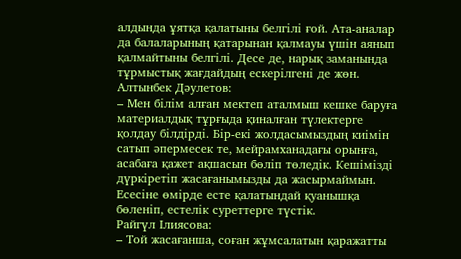алдында ұятқа қалатыны белгілі ғой. Ата-аналар да балаларының қатарынан қалмауы үшін аянып қалмайтыны белгілі. Десе де, нарық заманында тұрмыстық жағдайдың ескерілгені де жөн.
Алтынбек Дәулетов:
– Мен білім алған мектеп аталмыш кешке баруға материалдық тұрғыда қиналған түлектерге қолдау білдірді. Бір-екі жолдасымыздың киімін сатып әпермесек те, мейрамханадағы орынға, асабаға қажет ақшасын бөліп төледік. Кешімізді дүркіретіп жасағанымызды да жасырмаймын. Есесіне өмірде есте қалатындай қуанышқа бөленіп, естелік суреттерге түстік.
Райгүл Ілиясова:
– Той жасағанша, соған жұмсалатын қаражатты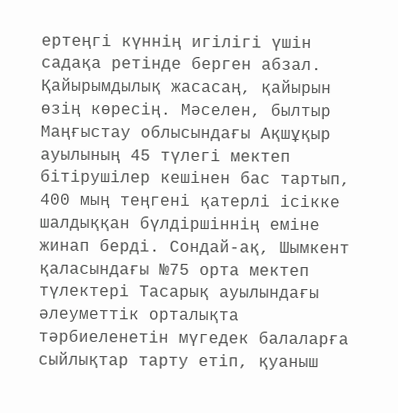ертеңгі күннің игілігі үшін садақа ретінде берген абзал. Қайырымдылық жасасаң, қайырын өзің көресің. Мәселен, былтыр Маңғыстау облысындағы Ақшұқыр ауылының 45 түлегі мектеп бітірушілер кешінен бас тартып, 400 мың теңгені қатерлі ісікке шалдыққан бүлдіршіннің еміне жинап берді. Сондай-ақ, Шымкент қаласындағы №75 орта мектеп түлектері Тасарық ауылындағы әлеуметтік орталықта тәрбиеленетін мүгедек балаларға сыйлықтар тарту етіп, қуаныш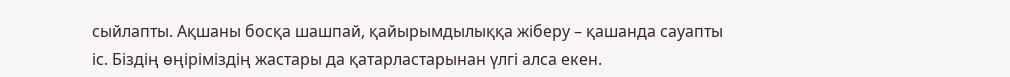сыйлапты. Ақшаны босқа шашпай, қайырымдылыққа жіберу – қашанда сауапты іс. Біздің өңіріміздің жастары да қатарластарынан үлгі алса екен.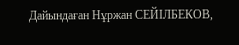Дайындаған Нұржан СЕЙІЛБЕКОВ,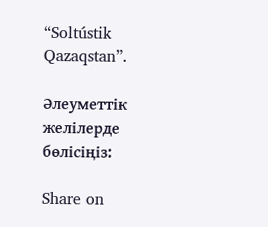“Soltústik Qazaqstan”.

Әлеуметтік желілерде бөлісіңіз:

Share on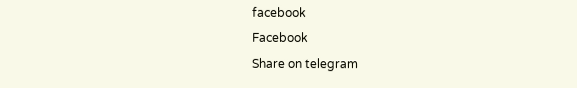facebook
Facebook
Share on telegram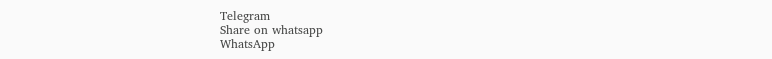Telegram
Share on whatsapp
WhatsApp